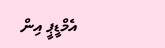އެމްޑީޕީ އިން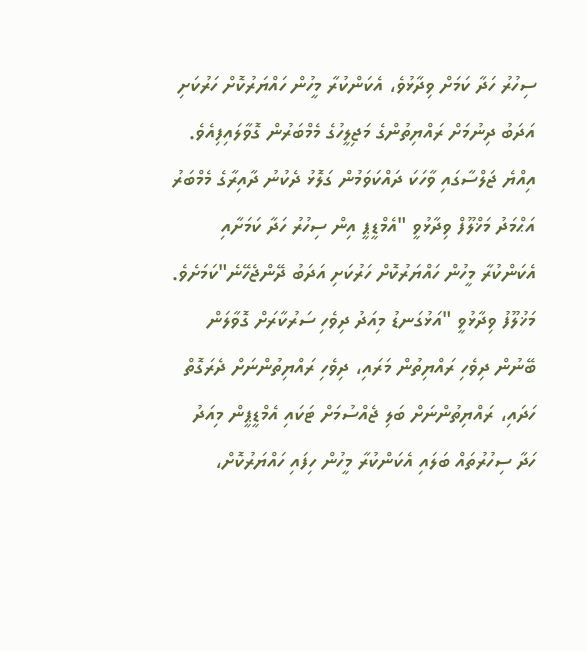ސިހުރު ހަދާ ކަމަށް ވިދާޅުވެ، އެކަންކުރާ މީހުން ހައްޔަރުކޮށް ހަރުކަށި އަދަބު ދިނުމަށް ރައްޔިތުންގެ މަޖިލީހުގެ މެމްބަރުން ގޮވާލައިފިއެވެ.
އިއްޔެ ޖަލްސާގައި ވާހަކަ ދައްކަވަމުން ގަލޮޅު ދެކުނު ދާއިރާގެ މެމްބަރު އަޙްމަދު މަޚްލޫފް ވިދާޅުވީ "އެމްޑީޕީ އިން ސިހުރު ހަދާ ކަމަށާއި އެކަންކުރާ މީހުން ހައްޔަރުކޮށް ހަރުކަށި އަދަބު ދޭންޖެހޭނެ"ކަމަށެވެ. މަޚުލޫފު ވިދާޅުވީ "އަޅުގަނޑު މިއަދު ދިވެހި ސަރުކާރަށް ގޮވާލަން ބޭނުން ދިވެހި ރައްޔިތުން މަރައި، ދިވެހި ރައްޔިތުންނަށް ދެރަގޮތް ހަދައި، ރައްޔިތުންނަށް ބަލި ޖެއްސުމަށް ޓަކައި އެމްޑީޕީން މިއަދު ހަދާ ސިހުރުތައް ބަލައި އެކަންކުރާ މީހުން ހިފައި ހައްޔަރުކޮށް،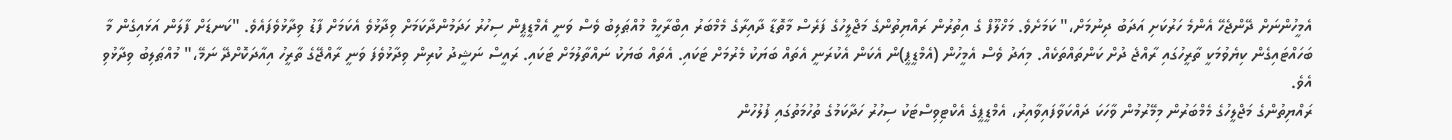އެމީހުންނަށް ދޭންޖެހޭ އެންމެ ހަރުކަށި އަދަބު ދިނުމަށް،" ކަމަށެވެ. މަޚްލޫފް ގެ އިތުރުން ރައްޔިތުންގެ މަޖްލީހުގެ ފަރެސް މާތޮޑާ ދާއިރާގެ މެމްބަރު އިބްރާހީމް މުއްޠަލިބު ވެސް ވަނީ އެމްޑީޕީން ސިހުރު ހަދަމުންދާކަމަށް ވިދާޅުވެ އެކަމަށް ފާޑު ވިދާޅުވެފައެވެ. "ކަނޑަށް ފާލަން އަޅައިގެން މާ ބަހައްޓައިގެން ކިޔެވުމަކީ ތާރީހުގައި ރާއްޖެ ދުށް ކަންތައްތަކެއް. މިއަދު ވެސް އެމީހުން (އެމްޑީޕީ)ން އެކަން އެކުރަނީ އެތައް ބަޔަކު މެރުމަށް ޓަކައި. އެތައް ބަޔަކު ނައްތާލުމަށް ޓަކައި. ރައީސް ނަޝީދު ކުރިން ވިދާޅުވެފަ ވަނީ ރާއްޖޭގެ ތާރީހު އިއާދަކޮށްދޭ ނަމޭ،" މުއްޠަލިބު ވިދާޅުވި އެވެ.
ރައްޔިތުންގެ މަޖްލީހުގެ މެމްބަރުން މިމޭރުމުން ވާހަކަ ދައްކަވާފައިވާއިރު، އެމްޑީޕީގެ އެކްޓިވިސްޓަކު ސިހުރު ހަދާކަމުގެ ތުހުމަތުގައި ފުލުހުން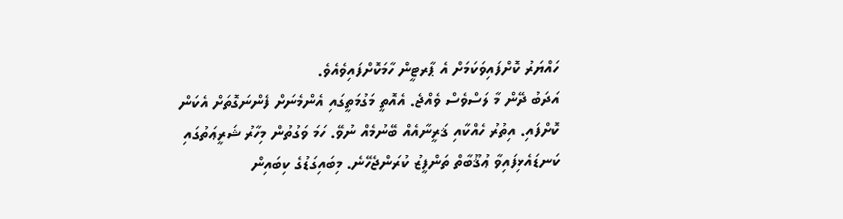ހައްޔަރު ކޮށްފައިވަކަމަށް އެ ޕާރޓީން ހާމަކޮށްފައިވެއެވެ.
އަދަބު ދޭން މާ ލަސްވެސް ވެއްޖެ. އެއޮތީ މަގުމަތީގައި އެންމެނަށް ފެންނަގޮތަށް އެކަން ކޮށްފައި. އިތުރު ހެއްކާއި ޤަރީނާއެއް ބޭނުމެއް ނުވޭ. ހަމަ ވަގުތުން މިހާރު ޝަރީޢަތުގައި ކަނޑައެޅިފައިވާ ޢުޤޫބާތް ތަންފީޒު ކުރަންޖެހޭނެ. މިބައިގަޑުގެ ކިބައިން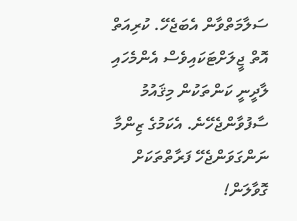ސަލާމަތްވާން އެބަޖެހޭ. ކުރިއަތް އޮތް ޖީލަށްޓަކައިވެސް އެންމެހައި ލާދީނީ ކަންތަކުން މިޤައުމު ސާފުވާންޖެހޭނެ. އެކަމުގެ ޒިންމާ ނަންގަވަންޖެހޭ ފަރާތްތަކަށް ގޮވާލަން!